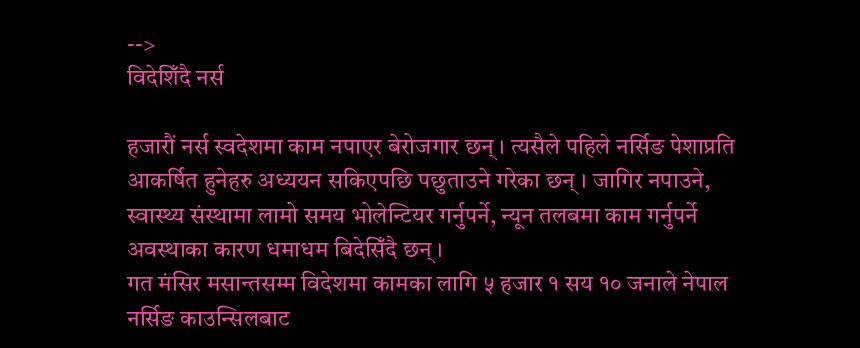-->
विदेशिँदै नर्स

हजारौं नर्स स्वदेशमा काम नपाएर बेरोजगार छन् । त्यसैले पहिले नर्सिङ पेशाप्रति आकर्षित हुनेहरु अध्ययन सकिएपछि पछुताउने गरेका छन् । जागिर नपाउने, स्वास्थ्य संस्थामा लामो समय भोलेन्टियर गर्नुपर्ने, न्यून तलबमा काम गर्नुपर्ने अवस्थाका कारण धमाधम बिदेसिँदै छन् ।
गत मंसिर मसान्तसम्म विदेशमा कामका लागि ५ हजार १ सय १० जनाले नेपाल नर्सिङ काउन्सिलबाट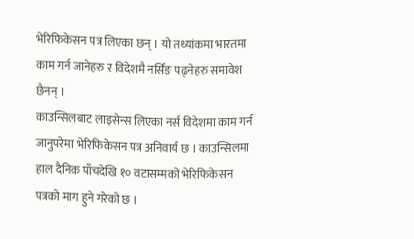भेरिफिकेसन पत्र लिएका छन् । यो तथ्यांकमा भारतमा काम गर्न जानेहरु र विदेशमै नर्सिङ पढ्नेहरु समावेश छैनन् ।
काउन्सिलबाट लाइसेन्स लिएका नर्स विदेशमा काम गर्न जानुपरेमा भेरिफिकेसन पत्र अनिवार्य छ । काउन्सिलमा हाल दैनिक पाँचदेखि १० वटासम्मको भेरिफिकेसन पत्रको माग हुने गरेको छ ।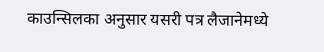काउन्सिलका अनुसार यसरी पत्र लैजानेमध्ये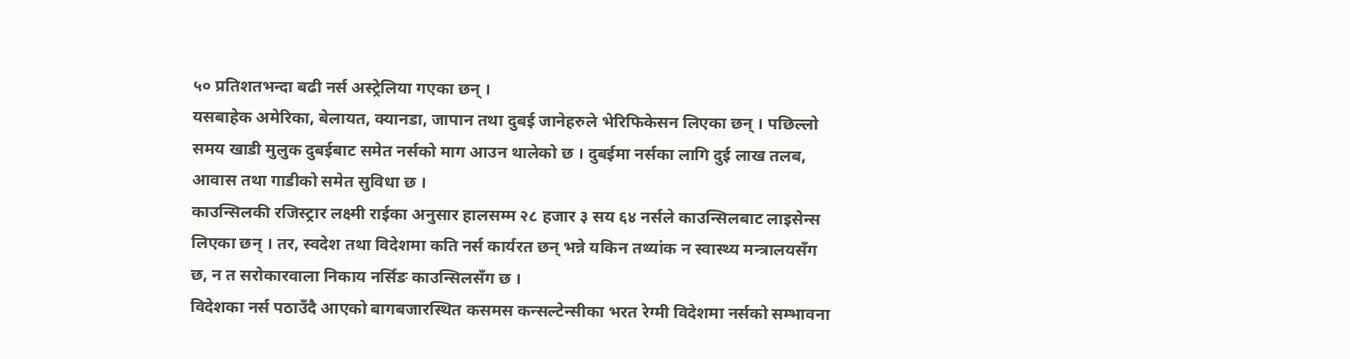५० प्रतिशतभन्दा बढी नर्स अस्ट्रेलिया गएका छन् ।
यसबाहेक अमेरिका, बेलायत, क्यानडा, जापान तथा दुबई जानेहरुले भेरिफिकेसन लिएका छन् । पछिल्लो समय खाडी मुलुक दुबईबाट समेत नर्सको माग आउन थालेको छ । दुबईमा नर्सका लागि दुई लाख तलब, आवास तथा गाडीको समेत सुविधा छ ।
काउन्सिलकी रजिस्ट्रार लक्ष्मी राईका अनुसार हालसम्म २८ हजार ३ सय ६४ नर्सले काउन्सिलबाट लाइसेन्स लिएका छन् । तर, स्वदेश तथा विदेशमा कति नर्स कार्यरत छन् भन्ने यकिन तथ्यांक न स्वास्थ्य मन्त्रालयसँग छ, न त सरोकारवाला निकाय नर्सिङ काउन्सिलसँग छ ।
विदेशका नर्स पठाउँदै आएको बागबजारस्थित कसमस कन्सल्टेन्सीका भरत रेग्मी विदेशमा नर्सको सम्भावना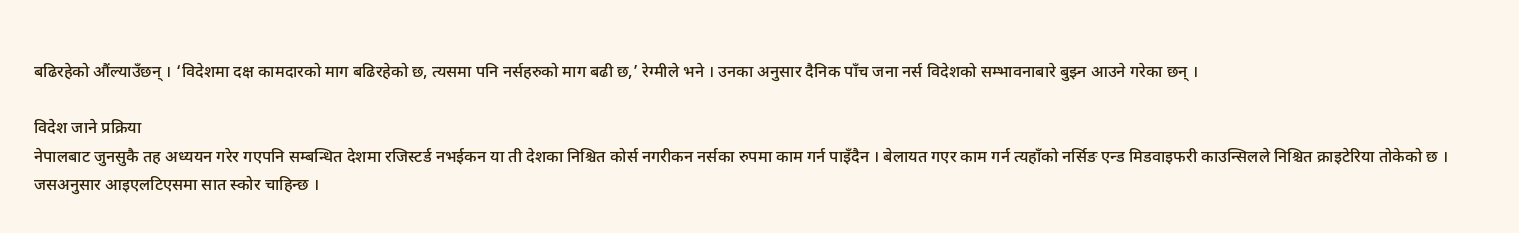बढिरहेको औंल्याउँछन् । ‘विदेशमा दक्ष कामदारको माग बढिरहेको छ, त्यसमा पनि नर्सहरुको माग बढी छ,’ रेग्मीले भने । उनका अनुसार दैनिक पाँच जना नर्स विदेशको सम्भावनाबारे बुझ्न आउने गरेका छन् ।

विदेश जाने प्रक्रिया
नेपालबाट जुनसुकै तह अध्ययन गरेर गएपनि सम्बन्धित देशमा रजिस्टर्ड नभईकन या ती देशका निश्चित कोर्स नगरीकन नर्सका रुपमा काम गर्न पाइँदैन । बेलायत गएर काम गर्न त्यहाँको नर्सिङ एन्ड मिडवाइफरी काउन्सिलले निश्चित क्राइटेरिया तोकेको छ । जसअनुसार आइएलटिएसमा सात स्कोर चाहिन्छ ।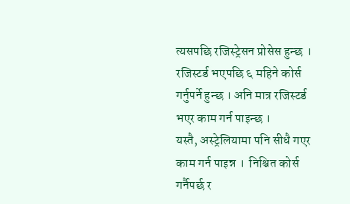त्यसपछि रजिस्ट्रेसन प्रोसेस हुन्छ । रजिस्टर्ड भएपछि ६ महिने कोर्स गर्नुपर्ने हुन्छ । अनि मात्र रजिस्टर्ड भएर काम गर्न पाइन्छ ।
यस्तै, अस्ट्रेलियामा पनि सीधै गएर काम गर्न पाइन्न ।  निश्चित कोर्स गर्नैपर्छ र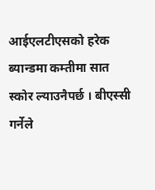आईएलटीएसको हरेक ब्यान्डमा कम्तीमा सात स्कोर ल्याउनैपर्छ । बीएस्सी गर्नेले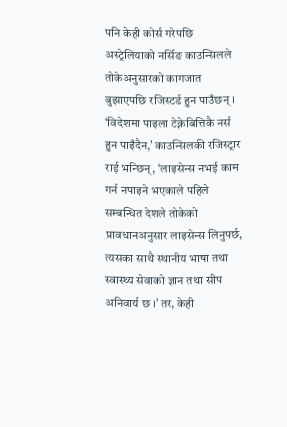पनि केही कोर्स गरेपछि अस्ट्रेलियाको नर्सिङ काउन्सिलले तोकेअनुसारको कागजात बुझाएपछि रजिस्टर्ड हुन पाउँछन् ।
‘विदेशमा पाइला टेक्नेबित्तिकै नर्स हुन पाइँदैन,’ काउन्सिलकी रजिस्ट्रार राई भन्छिन्, ‘लाइसेन्स नभई काम गर्न नपाइने भएकाले पहिले सम्बन्धित देशले तोकेको प्रावधानअनुसार लाइसेन्स लिनुपर्छ, त्यसका साथै स्थानीय भाषा तथा स्वास्थ्य सेवाको ज्ञान तथा सीप अनिवार्य छ ।’ तर, केही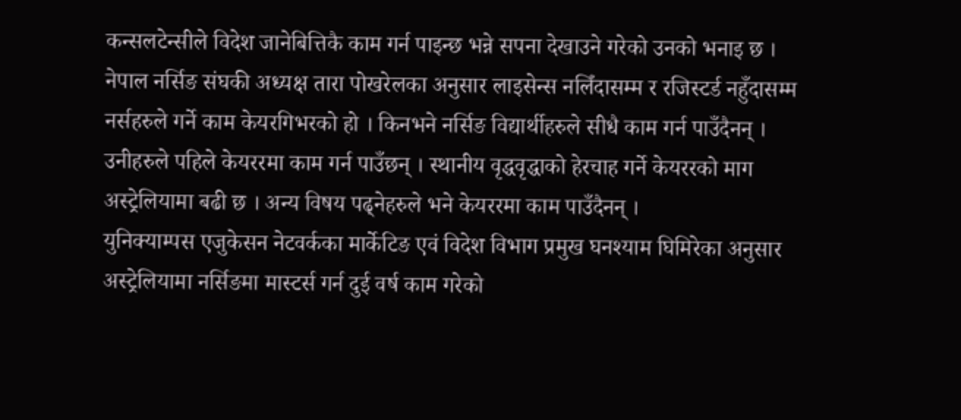कन्सलटेन्सीले विदेश जानेबित्तिकै काम गर्न पाइन्छ भन्ने सपना देखाउने गरेको उनको भनाइ छ ।
नेपाल नर्सिङ संघकी अध्यक्ष तारा पोखरेलका अनुसार लाइसेन्स नलिँदासम्म र रजिस्टर्ड नहुँदासम्म नर्सहरुले गर्ने काम केयरगिभरको हो । किनभने नर्सिङ विद्यार्थीहरुले सीधै काम गर्न पाउँदैनन् । उनीहरुले पहिले केयररमा काम गर्न पाउँछन् । स्थानीय वृद्धवृद्धाको हेरचाह गर्ने केयररको माग अस्ट्रेलियामा बढी छ । अन्य विषय पढ्नेहरुले भने केयररमा काम पाउँदैनन् ।
युनिक्याम्पस एजुकेसन नेटवर्कका मार्केटिङ एवं विदेश विभाग प्रमुख घनश्याम घिमिरेका अनुसार अस्ट्रेलियामा नर्सिङमा मास्टर्स गर्न दुई वर्ष काम गरेको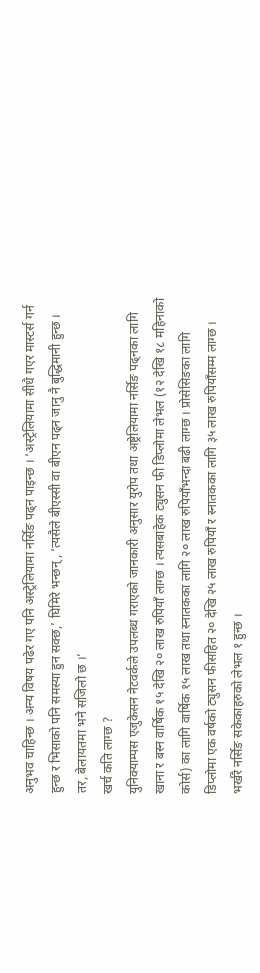अनुभव चाहिन्छ । अन्य विषय पढेर गए पनि अस्ट्रेलियामा नर्सिङ पढ्न पाइन्छ । ‘अस्ट्रेलियामा सीधै गएर मास्टर्स गर्न हुन्छ र भिसाको पनि समस्या हुन सक्छ,’ घिमिरे भन्छन्, ‘त्यसैले बीएस्सी वा बीएन पढ्न जानु नै बुद्धिमानी हुन्छ । तर, बेलायतमा भने सजिलो छ ।’
खर्च कति लाग्छ ?
युनिक्याम्पस एजुकेसन नेटवर्कले उपलब्ध गराएको जानकारी अनुसार युरोप तथा अष्ट्रेलियामा नर्सिङ पढ्नका लागि खाना र बस्न वार्षिक १५ देखि २० लाख रुपियाँ लाग्छ । त्यसबाहेक ट्युसन फी डिप्लोमा लेभल (१२ देखि १८ महिनाको कोर्स) का लागि वार्षिक १५ लाख तथा स्नातकका लागि २० लाख रुपियाँभन्दा बढी लाग्छ । प्रोसेसिङका लागि डिप्लोमा एक वर्षको ट्युसन फीसहित २० देखि २५ लाख रुपियाँ र स्नातकका लागि ३५ लाख रुपियाँसम्म लाग्छ ।
भर्खरै नर्सिङ सकेकाहरुको लेभल १ हुन्छ ।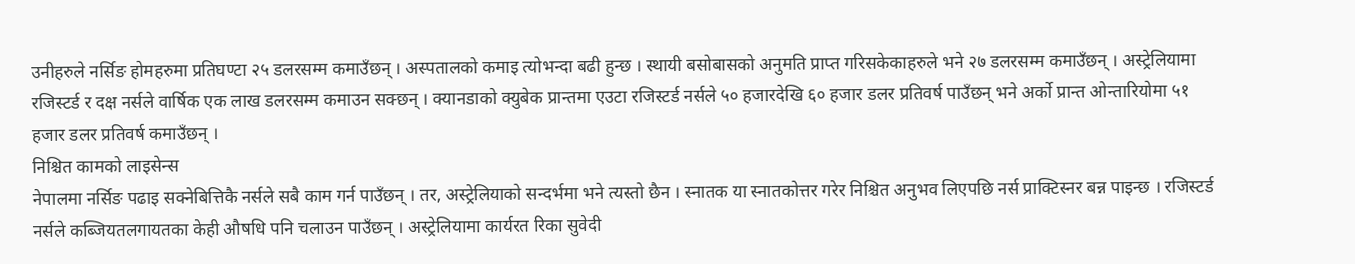उनीहरुले नर्सिङ होमहरुमा प्रतिघण्टा २५ डलरसम्म कमाउँछन् । अस्पतालको कमाइ त्योभन्दा बढी हुन्छ । स्थायी बसोबासको अनुमति प्राप्त गरिसकेकाहरुले भने २७ डलरसम्म कमाउँछन् । अस्ट्रेलियामा रजिस्टर्ड र दक्ष नर्सले वार्षिक एक लाख डलरसम्म कमाउन सक्छन् । क्यानडाको क्युबेक प्रान्तमा एउटा रजिस्टर्ड नर्सले ५० हजारदेखि ६० हजार डलर प्रतिवर्ष पाउँछन् भने अर्को प्रान्त ओन्तारियोमा ५१ हजार डलर प्रतिवर्ष कमाउँछन् ।
निश्चित कामको लाइसेन्स
नेपालमा नर्सिङ पढाइ सक्नेबित्तिकै नर्सले सबै काम गर्न पाउँछन् । तर, अस्ट्रेलियाको सन्दर्भमा भने त्यस्तो छैन । स्नातक या स्नातकोत्तर गरेर निश्चित अनुभव लिएपछि नर्स प्राक्टिस्नर बन्न पाइन्छ । रजिस्टर्ड नर्सले कब्जियतलगायतका केही औषधि पनि चलाउन पाउँछन् । अस्ट्रेलियामा कार्यरत रिका सुवेदी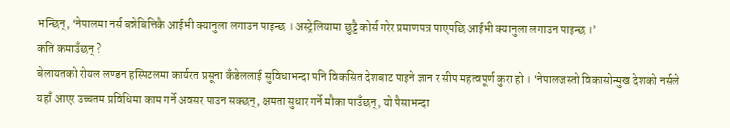भन्छिन्, ‘नेपालमा नर्स बन्नेबित्तिकै आईभी क्यानुला लगाउन पाइन्छ । अस्ट्रेलियामा छुट्टै कोर्स गरेर प्रमाणपत्र पाएपछि आईभी क्यानुला लगाउन पाइन्छ ।’
कति कमाउँछन् ?
बेलायतको रोयल लण्डन हस्पिटलमा कार्यरत प्रसूना कँडेललाई सुविधाभन्दा पनि विकसित देशबाट पाइने ज्ञान र सीप महत्वपूर्ण कुरा हो । ‘नेपालजस्तो विकासोन्मुख देशको नर्सले यहाँ आएर उच्चतम प्रविधिमा काम गर्ने अवसर पाउन सक्छन्, क्षमता सुधार गर्ने मौका पाउँछन्, यो पैसाभन्दा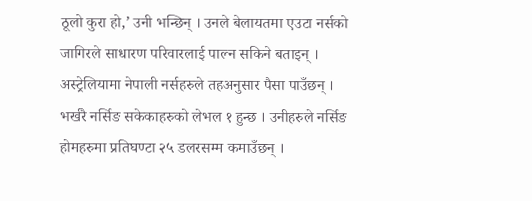ठूलो कुरा हो,’ उनी भन्छिन् । उनले बेलायतमा एउटा नर्सको जागिरले साधारण परिवारलाई पाल्न सकिने बताइन् ।
अस्ट्रेलियामा नेपाली नर्सहरुले तहअनुसार पैसा पाउँछन् । भर्खरै नर्सिङ सकेकाहरुको लेभल १ हुन्छ । उनीहरुले नर्सिङ होमहरुमा प्रतिघण्टा २५ डलरसम्म कमाउँछन् ।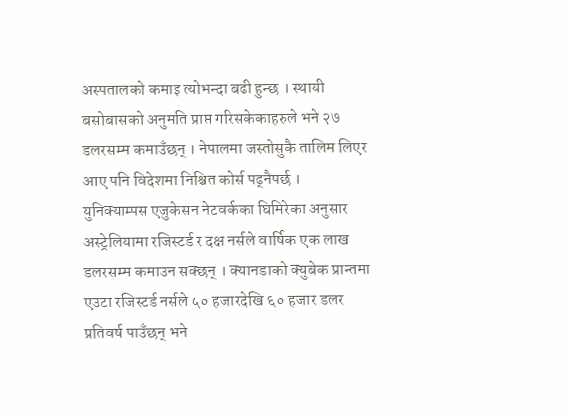अस्पतालको कमाइ त्योभन्दा बढी हुन्छ । स्थायी बसोबासको अनुमति प्राप्त गरिसकेकाहरुले भने २७ डलरसम्म कमाउँछन् । नेपालमा जस्तोसुकै तालिम लिएर आए पनि विदेशमा निश्चित कोर्स पढ्नैपर्छ ।
युनिक्याम्पस एजुकेसन नेटवर्कका घिमिरेका अनुसार अस्ट्रेलियामा रजिस्टर्ड र दक्ष नर्सले वार्षिक एक लाख डलरसम्म कमाउन सक्छन् । क्यानडाको क्युबेक प्रान्तमा एउटा रजिस्टर्ड नर्सले ५० हजारदेखि ६० हजार डलर प्रतिवर्ष पाउँछन् भने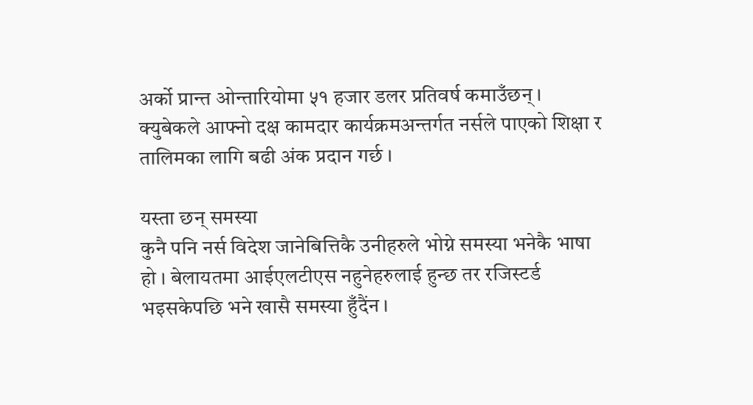अर्को प्रान्त ओन्तारियोमा ५१ हजार डलर प्रतिवर्ष कमाउँछन् । क्युबेकले आफ्नो दक्ष कामदार कार्यक्रमअन्तर्गत नर्सले पाएको शिक्षा र तालिमका लागि बढी अंक प्रदान गर्छ ।

यस्ता छन् समस्या
कुनै पनि नर्स विदेश जानेबित्तिकै उनीहरुले भोग्ने समस्या भनेकै भाषा हो । बेलायतमा आईएलटीएस नहुनेहरुलाई हुन्छ तर रजिस्टर्ड भइसकेपछि भने खासै समस्या हुँदैंन ।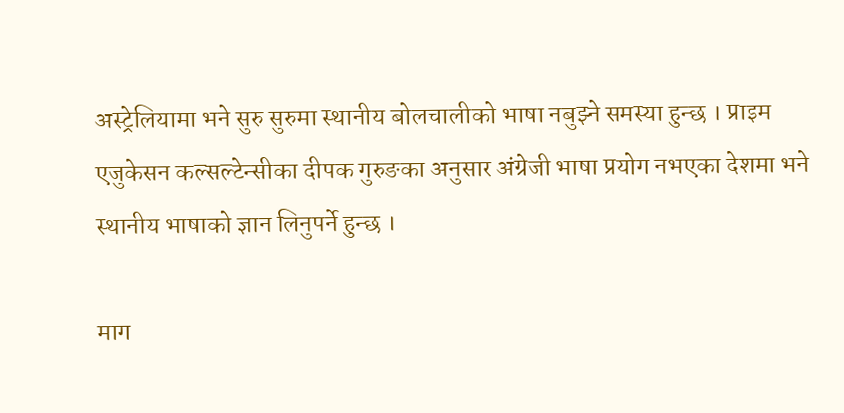अस्ट्रेलियामा भने सुरु सुरुमा स्थानीय बोलचालीको भाषा नबुझ्ने समस्या हुन्छ । प्राइम एजुकेसन कल्सल्टेन्सीका दीपक गुरुङका अनुसार अंग्रेजी भाषा प्रयोग नभएका देशमा भने स्थानीय भाषाको ज्ञान लिनुपर्ने हुन्छ ।

माग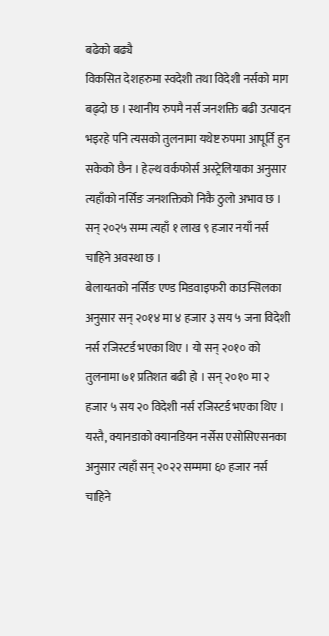बढेको बढ्यै
विकसित देशहरुमा स्वदेशी तथा विदेशी नर्सको माग बढ्दो छ । स्थानीय रुपमै नर्स जनशक्ति बढी उत्पादन भइरहे पनि त्यसको तुलनामा यथेष्ट रुपमा आपूर्ति हुन सकेको छैन । हेल्थ वर्कफोर्स अस्ट्रेलियाका अनुसार त्यहाँको नर्सिङ जनशक्तिको निकै ठुलो अभाव छ । सन् २०२५ सम्म त्यहाँ १ लाख ९ हजार नयाँ नर्स चाहिने अवस्था छ ।
बेलायतको नर्सिङ एण्ड मिडवाइफरी काउन्सिलका अनुसार सन् २०१४ मा ४ हजार ३ सय ५ जना विदेशी नर्स रजिस्टर्ड भएका थिए । यो सन् २०१० को तुलनामा ७१ प्रतिशत बढी हो । सन् २०१० मा २ हजार ५ सय २० विदेशी नर्स रजिस्टर्ड भएका थिए ।
यस्तै, क्यानडाको क्यानडियन नर्सेस एसोसिएसनका अनुसार त्यहाँ सन् २०२२ सम्ममा ६० हजार नर्स चाहिने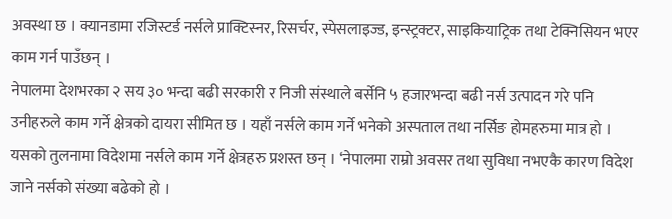अवस्था छ । क्यानडामा रजिस्टर्ड नर्सले प्राक्टिस्नर, रिसर्चर, स्पेसलाइज्ड, इन्स्ट्रक्टर, साइकियाट्रिक तथा टेक्निसियन भएर काम गर्न पाउँछन् ।
नेपालमा देशभरका २ सय ३० भन्दा बढी सरकारी र निजी संस्थाले बर्सेनि ५ हजारभन्दा बढी नर्स उत्पादन गरे पनि उनीहरुले काम गर्ने क्षेत्रको दायरा सीमित छ । यहाँ नर्सले काम गर्ने भनेको अस्पताल तथा नर्सिङ होमहरुमा मात्र हो । यसको तुलनामा विदेशमा नर्सले काम गर्ने क्षेत्रहरु प्रशस्त छन् । ‘नेपालमा राम्रो अवसर तथा सुविधा नभएकै कारण विदेश जाने नर्सको संख्या बढेको हो ।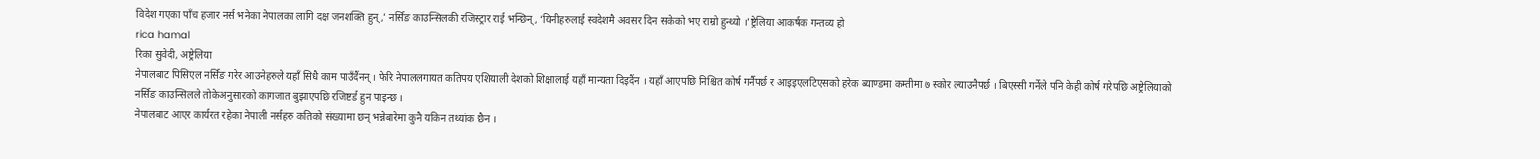विदेश गएका पाँच हजार नर्स भनेका नेपालका लागि दक्ष जनशक्ति हुन्,’ नर्सिङ काउन्सिलकी रजिस्ट्रार राई भन्छिन्, ‘यिनीहरुलाई स्वदेशमै अवसर दिन सकेको भए राम्रो हुन्थ्यो ।’ष्ट्रेलिया आकर्षक गन्तव्य हो
rica hamal
रिका सुवेदी, अष्ट्रेलिया
नेपालबाट पिसिएल नर्सिङ गरेर आउनेहरुले यहाँ सिधै काम पाउँदैंनन् । फेरि नेपाललगायत कतिपय एशियाली देशको शिक्षालाई यहाँ मान्यता दिइदैंन । यहाँ आएपछि निश्चित कोर्ष गर्नैपर्छ र आइइएलटिएसको हरेक ब्याण्डमा कम्तीमा ७ स्कोर ल्याउनैपर्छ । बिएस्सी गर्नेले पनि केही कोर्ष गरेपछि अष्ट्रेलियाको नर्सिङ काउन्सिलले तोकेअनुसारको कागजात बुझाएपछि रजिष्टर्ड हुन पाइन्छ ।
नेपालबाट आएर कार्यरत रहेका नेपाली नर्सहरु कतिको संख्यामा छन् भन्नेबारेमा कुनै यकिन तथ्यांक छैन ।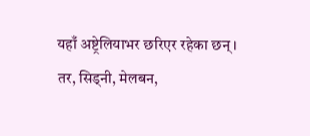यहाँ अष्ट्रेलियाभर छरिएर रहेका छन् । तर, सिड्नी, मेलबन,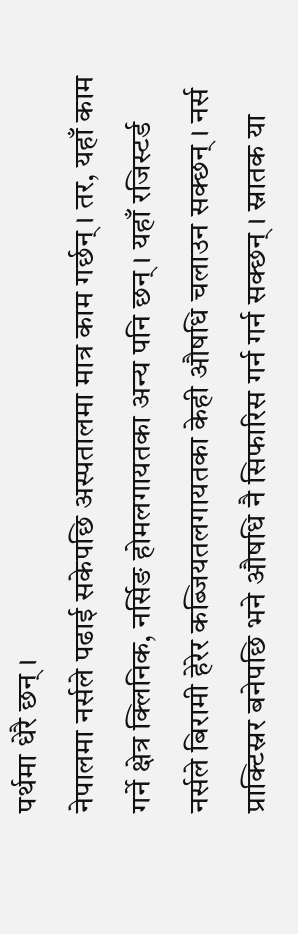पर्थमा धेरै छन् ।
नेपालमा नर्सले पढाई सकेपछि अस्पतालमा मात्र काम गर्छन् । तर, यहाँ काम गर्ने क्षेत्र क्लिनिक, नर्सिङ होमलगायतका अन्य पनि छन् । यहाँ रजिस्टर्ड नर्सले बिरामी हेरेर कब्जियतलगायतका केही औषधि चलाउन सक्छन् । नर्स प्राक्टिस्नर बनेपछि भने औषधि नै सिफारिस गर्न गर्न सक्छन् । स्नातक या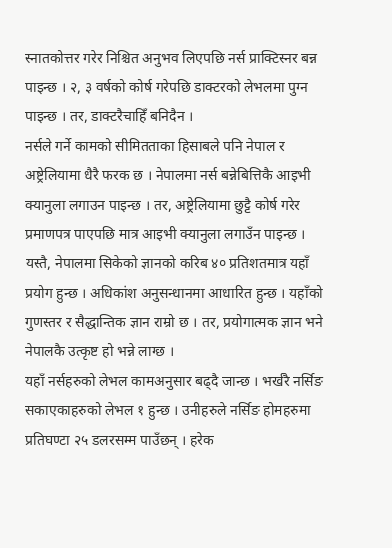स्नातकोत्तर गरेर निश्चित अनुभव लिएपछि नर्स प्राक्टिस्नर बन्न पाइन्छ । २, ३ वर्षको कोर्ष गरेपछि डाक्टरको लेभलमा पुग्न पाइन्छ । तर, डाक्टरैचाहिँ बनिदैन ।
नर्सले गर्ने कामको सीमितताका हिसाबले पनि नेपाल र अष्ट्रेलियामा धैरै फरक छ । नेपालमा नर्स बन्नेबित्तिकै आइभी क्यानुला लगाउन पाइन्छ । तर, अष्ट्रेलियामा छुट्टै कोर्ष गरेर प्रमाणपत्र पाएपछि मात्र आइभी क्यानुला लगाउँन पाइन्छ । यस्तै, नेपालमा सिकेको ज्ञानको करिब ४० प्रतिशतमात्र यहाँ प्रयोग हुन्छ । अधिकांश अनुसन्धानमा आधारित हुन्छ । यहाँको गुणस्तर र सैद्धान्तिक ज्ञान राम्रो छ । तर, प्रयोगात्मक ज्ञान भने नेपालकै उत्कृष्ट हो भन्ने लाग्छ ।
यहाँ नर्सहरुको लेभल कामअनुसार बढ्दै जान्छ । भर्खरै नर्सिङ सकाएकाहरुको लेभल १ हुन्छ । उनीहरुले नर्सिङ होमहरुमा प्रतिघण्टा २५ डलरसम्म पाउँछन् । हरेक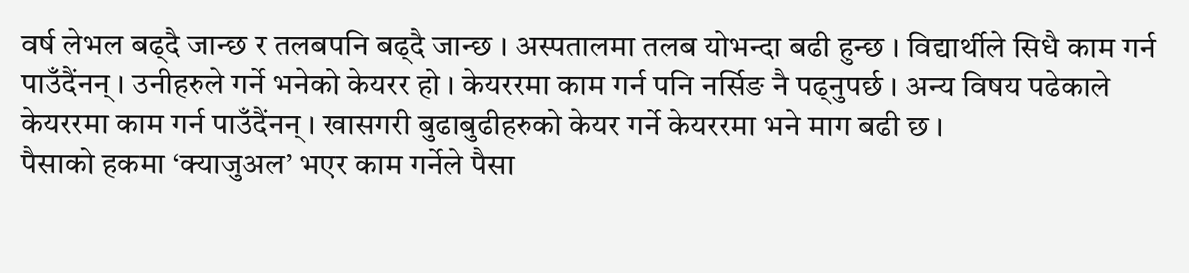वर्ष लेभल बढ्दै जान्छ र तलबपनि बढ्दै जान्छ । अस्पतालमा तलब योभन्दा बढी हुन्छ । विद्यार्थीले सिधै काम गर्न पाउँदैंनन् । उनीहरुले गर्ने भनेको केयरर हो । केयररमा काम गर्न पनि नर्सिङ नै पढ्नुपर्छ । अन्य विषय पढेकाले केयररमा काम गर्न पाउँदैंनन् । खासगरी बुढाबुढीहरुको केयर गर्ने केयररमा भने माग बढी छ ।
पैसाको हकमा ‘क्याजुअल’ भएर काम गर्नेले पैसा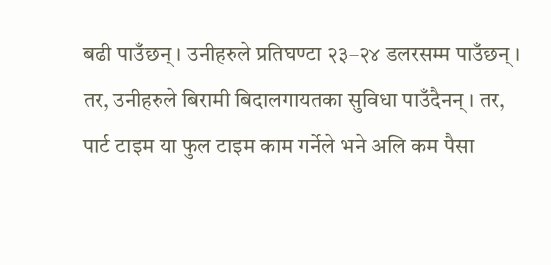बढी पाउँछन् । उनीहरुले प्रतिघण्टा २३–२४ डलरसम्म पाउँछन् । तर, उनीहरुले बिरामी बिदालगायतका सुविधा पाउँदैनन् । तर, पार्ट टाइम या फुल टाइम काम गर्नेले भने अलि कम पैसा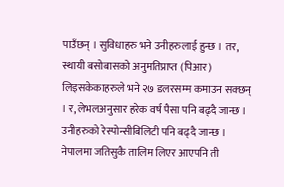पाउँछन् । सुविधाहरु भने उनीहरुलाई हुन्छ । तर, स्थायी बसोबासको अनुमतिप्राप्त (पिआर) लिइसकेकाहरुले भने २७ डलरसम्म कमाउन सक्छन् । र, लेभलअनुसार हरेक वर्ष पैसा पनि बढ्दै जान्छ । उनीहरुको रेस्पोन्सीबिलिटी पनि बढ्दै जान्छ ।
नेपालमा जतिसुकै तालिम लिएर आएपनि ती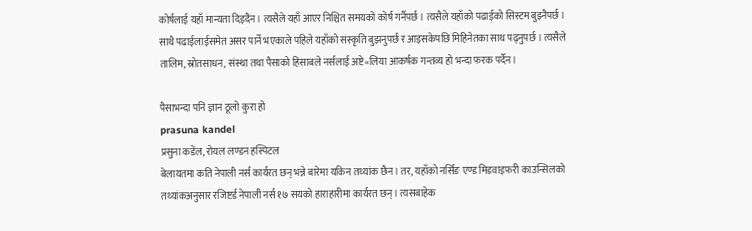कोर्षलाई यहाँ मान्यता दिइदैंन । त्यसैले यहाँ आएर निश्चित समयको कोर्ष गर्नैपर्छ । त्यसैले यहाँको पढाईको सिस्टम बुझ्नैपर्छ । साथै पढाईलाईसमेत असर पार्ने भएकाले पहिले यहाँको संस्कृति बुझनुपर्छ र आइसकेपछि मिहिनेतका साथ पढ्नुपर्छ । त्यसैले तालिम, स्रोतसाधन, संस्था तथा पैसाको हिसाबले नर्सलाई अष्टे«लिया आकर्षक गन्तव्य हो भन्दा फरक पर्दैन ।

पैसाभन्दा पनि ज्ञान ठूलो कुरा हो
prasuna kandel
प्रसुना कडेंल, रोयल लण्डन हस्पिटल
बेलायतमा कति नेपाली नर्स कार्यरत छन् भन्ने बारेमा यकिन तथ्यांक छैन । तर, यहाँको नर्सिङ एण्ड मिडवाइफरी काउन्सिलको तथ्यांकअनुसार रजिष्टर्ड नेपाली नर्स १७ सयको हाराहारीमा कार्यरत छन् । त्यसबाहेक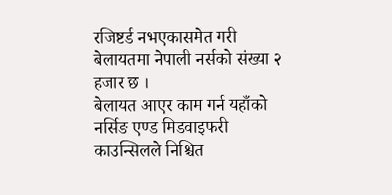रजिष्टर्ड नभएकासमेत गरी बेलायतमा नेपाली नर्सको संख्या २ हजार छ ।
बेलायत आएर काम गर्न यहाँको नर्सिङ एण्ड मिडवाइफरी काउन्सिलले निश्चित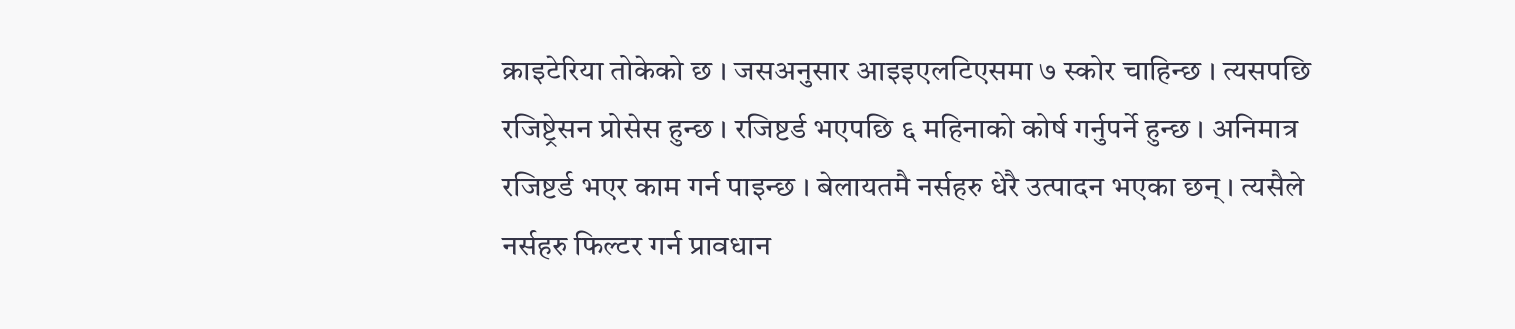क्राइटेरिया तोकेको छ । जसअनुसार आइइएलटिएसमा ७ स्कोर चाहिन्छ । त्यसपछि रजिष्ट्रेसन प्रोसेस हुन्छ । रजिष्टर्ड भएपछि ६ महिनाको कोर्ष गर्नुपर्ने हुन्छ । अनिमात्र रजिष्टर्ड भएर काम गर्न पाइन्छ । बेलायतमै नर्सहरु धेरै उत्पादन भएका छन् । त्यसैले नर्सहरु फिल्टर गर्न प्रावधान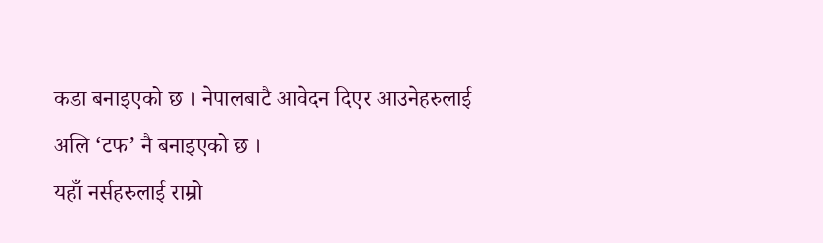कडा बनाइएको छ । नेपालबाटै आवेदन दिएर आउनेहरुलाई अलि ‘टफ’ नै बनाइएको छ ।
यहाँ नर्सहरुलाई राम्रो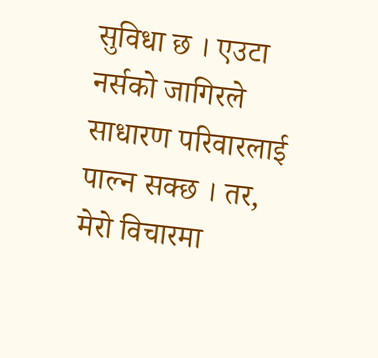सुविधा छ । एउटा नर्सको जागिरले साधारण परिवारलाई पाल्न सक्छ । तर, मेरो विचारमा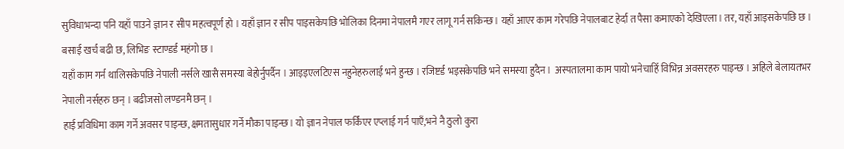सुविधाभन्दा पनि यहाँ पाउने ज्ञान र सीप महत्वपूर्ण हो । यहाँ ज्ञान र सीप पाइसकेपछि भोलिका दिनमा नेपालमै गएर लागू गर्न सकिन्छ । यहाँ आएर काम गरेपछि नेपालबाट हेर्दा त पैसा कमाएको देखिएला । तर, यहाँ आइसकेपछि छ । बसाई खर्च बढी छ, लिभिङ स्टाण्डर्ड महंगो छ ।
यहाँ काम गर्न थालिसकेपछि नेपाली नर्सले खासै समस्या बेहोर्नुपर्दैन । आइइएलटिएस नहुनेहरुलाई भने हुन्छ । रजिष्टर्ड भइसकेपछि भने समस्या हुदैन ।  अस्पतालमा काम पायो भनेचाहिँ विभिन्न अवसरहरु पाइन्छ । अहिले बेलायतभर नेपाली नर्सहरु छन् । बढीजसो लण्डनमै छन् ।
हाई प्रविधिमा काम गर्ने अवसर पाइन्छ, क्षमतासुधार गर्ने मौका पाइन्छ। यो ज्ञान नेपाल फर्किएर एप्लाई गर्न पाएँ,भने नै ठुलो कुरा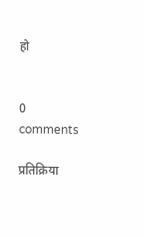हो


0 comments

प्रतिक्रिया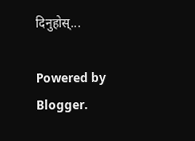दिनुहोस्...

Powered by Blogger.